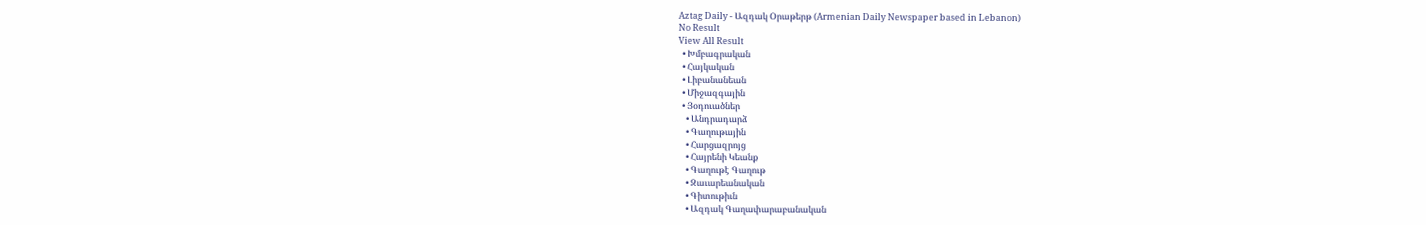Aztag Daily - Ազդակ Օրաթերթ (Armenian Daily Newspaper based in Lebanon)
No Result
View All Result
  • Խմբագրական
  • Հայկական
  • Լիբանանեան
  • Միջազգային
  • Յօդուածներ
    • Անդրադարձ
    • Գաղութային
    • Հարցազրոյց
    • Հայրենի Կեանք
    • Գաղութէ Գաղութ
    • Զաւարեանական
    • Գիտութիւն
    • Ազդակ Գաղափարաբանական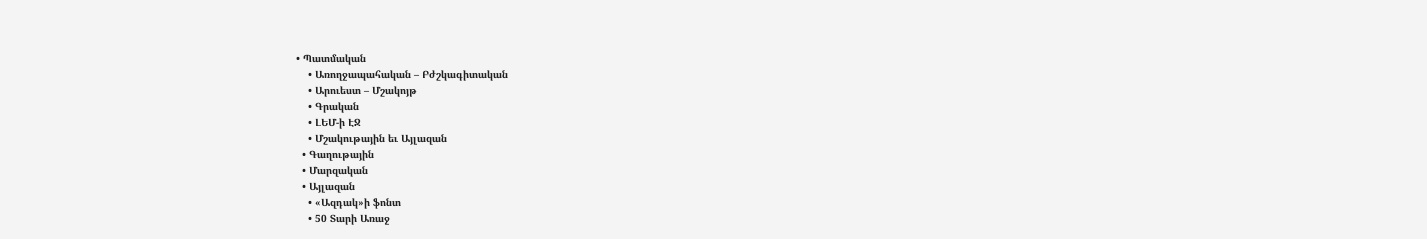• Պատմական
    • Առողջապահական – Բժշկագիտական
    • Արուեստ – Մշակոյթ
    • Գրական
    • ԼԵՄ-ի ԷՋ
    • Մշակութային եւ Այլազան
  • Գաղութային
  • Մարզական
  • Այլազան
    • «Ազդակ»ի ֆոնտ
    • 50 Տարի Առաջ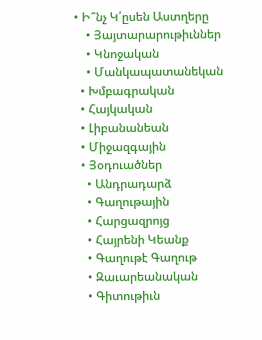• Ի՞նչ Կ՛ըսեն Աստղերը
    • Յայտարարութիւններ
    • Կնոջական
    • Մանկապատանեկան
  • Խմբագրական
  • Հայկական
  • Լիբանանեան
  • Միջազգային
  • Յօդուածներ
    • Անդրադարձ
    • Գաղութային
    • Հարցազրոյց
    • Հայրենի Կեանք
    • Գաղութէ Գաղութ
    • Զաւարեանական
    • Գիտութիւն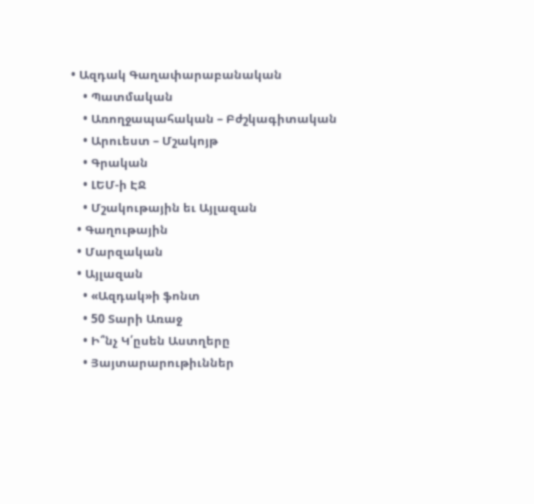• Ազդակ Գաղափարաբանական
    • Պատմական
    • Առողջապահական – Բժշկագիտական
    • Արուեստ – Մշակոյթ
    • Գրական
    • ԼԵՄ-ի ԷՋ
    • Մշակութային եւ Այլազան
  • Գաղութային
  • Մարզական
  • Այլազան
    • «Ազդակ»ի ֆոնտ
    • 50 Տարի Առաջ
    • Ի՞նչ Կ՛ըսեն Աստղերը
    • Յայտարարութիւններ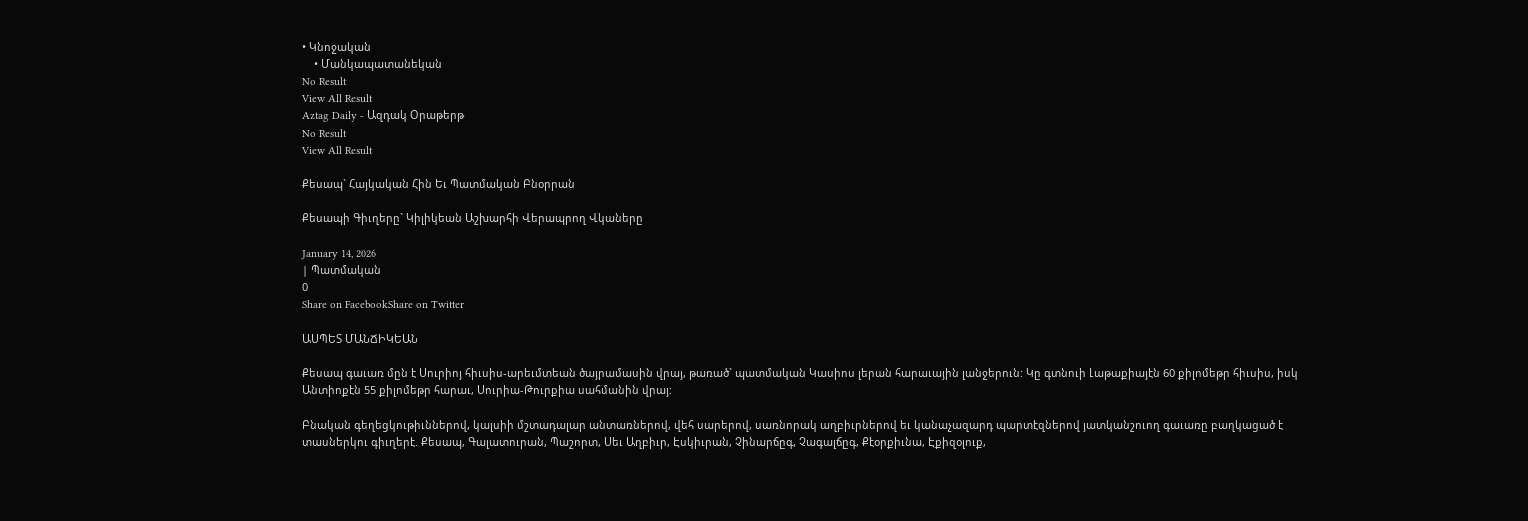• Կնոջական
    • Մանկապատանեկան
No Result
View All Result
Aztag Daily - Ազդակ Օրաթերթ
No Result
View All Result

Քեսապ` Հայկական Հին Եւ Պատմական Բնօրրան

Քեսապի Գիւղերը` Կիլիկեան Աշխարհի Վերապրող Վկաները

January 14, 2026
| Պատմական
0
Share on FacebookShare on Twitter

ԱՍՊԵՏ ՄԱՆՃԻԿԵԱՆ

Քեսապ գաւառ մըն է Սուրիոյ հիւսիս-արեւմտեան ծայրամասին վրայ, թառած` պատմական Կասիոս լերան հարաւային լանջերուն: Կը գտնուի Լաթաքիայէն 60 քիլոմեթր հիւսիս, իսկ Անտիոքէն 55 քիլոմեթր հարաւ, Սուրիա-Թուրքիա սահմանին վրայ:

Բնական գեղեցկութիւններով, կալսիի մշտադալար անտառներով, վեհ սարերով, սառնորակ աղբիւրներով եւ կանաչազարդ պարտէզներով յատկանշուող գաւառը բաղկացած է տասներկու գիւղերէ. Քեսապ, Գալատուրան, Պաշորտ, Սեւ Աղբիւր, Էսկիւրան, Չինարճըգ, Չագալճըգ, Քէօրքիւնա, Էքիզօլուք,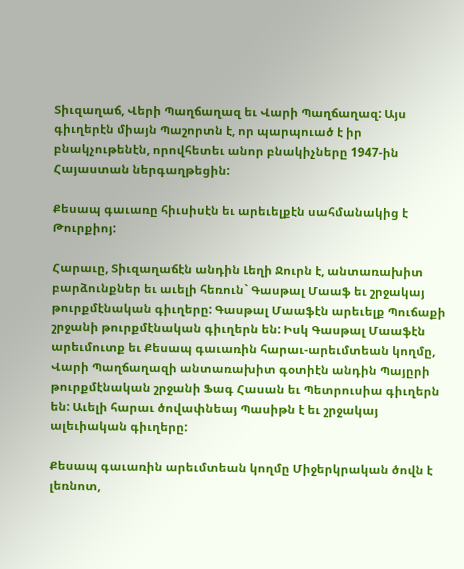Տիւզաղաճ, Վերի Պաղճաղազ եւ Վարի Պաղճաղազ: Այս գիւղերէն միայն Պաշորտն է, որ պարպուած է իր բնակչութենէն, որովհետեւ անոր բնակիչները 1947-ին Հայաստան ներգաղթեցին:

Քեսապ գաւառը հիւսիսէն եւ արեւելքէն սահմանակից է Թուրքիոյ:

Հարաւը, Տիւզաղաճէն անդին Լեղի Ջուրն է, անտառախիտ բարձունքներ եւ աւելի հեռուն` Գասթալ Մաաֆ եւ շրջակայ թուրքմէնական գիւղերը: Գասթալ Մաաֆէն արեւելք Պուճաքի շրջանի թուրքմէնական գիւղերն են: Իսկ Գասթալ Մաաֆէն արեւմուտք եւ Քեսապ գաւառին հարաւ-արեւմտեան կողմը, Վարի Պաղճաղազի անտառախիտ գօտիէն անդին Պայըրի թուրքմէնական շրջանի Ֆագ Հասան եւ Պետրուսիա գիւղերն են: Աւելի հարաւ ծովափնեայ Պասիթն է եւ շրջակայ ալեւիական գիւղերը:

Քեսապ գաւառին արեւմտեան կողմը Միջերկրական ծովն է լեռնոտ,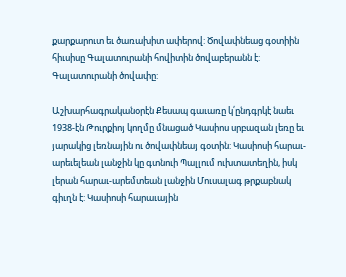քարքարուտ եւ ծառախիտ ափերով: Ծովափնեաց գօտիին հիւսիսը Գալատուրանի հովիտին ծովաբերանն է: Գալատուրանի ծովափը:

Աշխարհագրականօրէն Քեսապ գաւառը կ՛ընդգրկէ նաեւ 1938-էն Թուրքիոյ կողմը մնացած Կասիոս սրբազան լեռը եւ յարակից լեռնային ու ծովափնեայ գօտին: Կասիոսի հարաւ-արեւելեան լանջին կը գտնուի Պալլում ուխտատեղին, իսկ լերան հարաւ-արեմտեան լանջին Մուսալագ թրքաբնակ գիւղն է: Կասիոսի հարաւային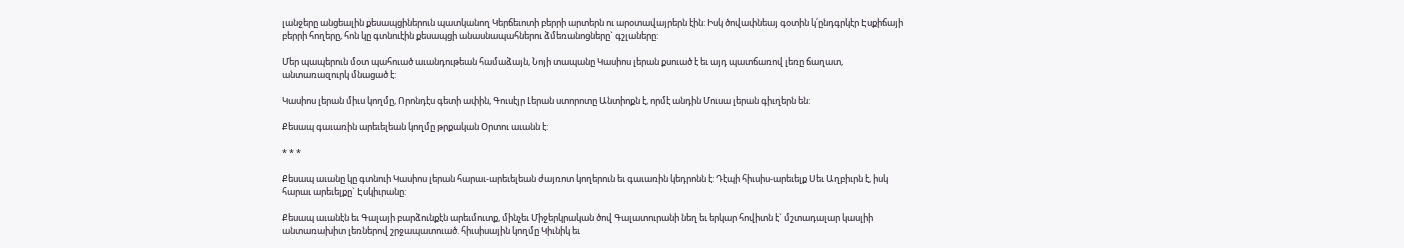լանջերը անցեալին քեսապցիներուն պատկանող Կերճեւոտի բերրի արտերն ու արօտավայրերն էին: Իսկ ծովափնեայ գօտին կ՛ընդգրկէր Էսքիճայի բերրի հողերը, հոն կը գտնուէին քեսապցի անասնապահներու ձմեռանոցները` գշլաները:

Մեր պապերուն մօտ պահուած աւանդութեան համաձայն, Նոյի տապանը Կասիոս լերան քսուած է եւ այդ պատճառով լեռը ճաղատ, անտառազուրկ մնացած է:

Կասիոս լերան միւս կողմը, Որոնդէս գետի ափին, Գուսէյր Լերան ստորոտը Անտիոքն է, որմէ անդին Մուսա լերան գիւղերն են:

Քեսապ գաւառին արեւելեան կողմը թրքական Օրտու աւանն է:

* * *

Քեսապ աւանը կը գտնուի Կասիոս լերան հարաւ-արեւելեան ժայռոտ կողերուն եւ գաւառին կեդրոնն է: Դէպի հիւսիս-արեւելք Սեւ Աղբիւրն է, իսկ հարաւ արեւելքը` Էսկիւրանը:

Քեսապ աւանէն եւ Գալայի բարձունքէն արեւմուտք, մինչեւ Միջերկրական ծով Գալատուրանի նեղ եւ երկար հովիտն է` մշտադալար կասլիի անտառախիտ լեռներով շրջապատուած. հիւսիսային կողմը Կիւնիկ եւ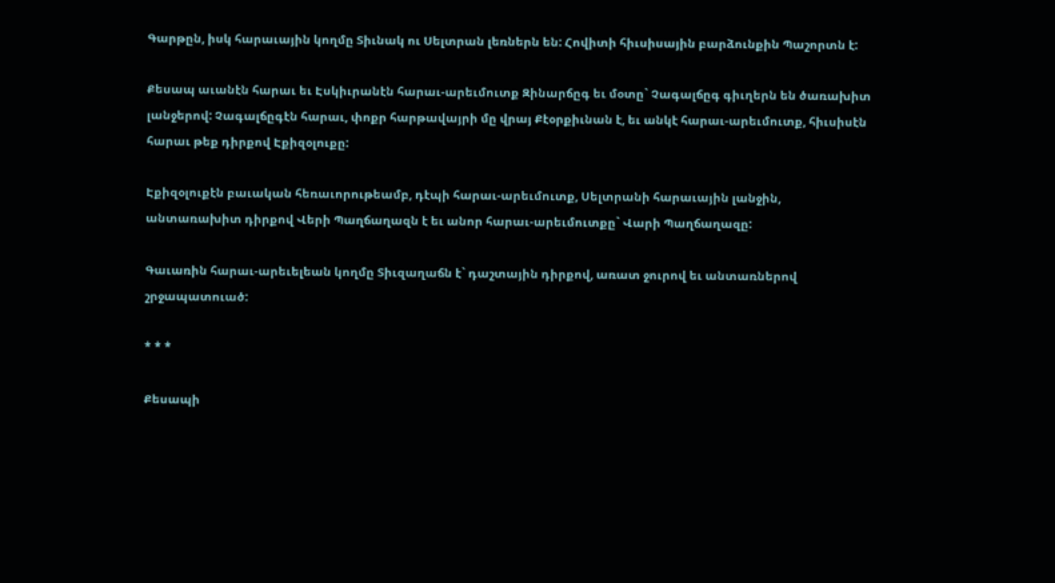Գարթըն, իսկ հարաւային կողմը Տիւնակ ու Սելտրան լեռներն են: Հովիտի հիւսիսային բարձունքին Պաշորտն է:

Քեսապ աւանէն հարաւ եւ Էսկիւրանէն հարաւ-արեւմուտք Զինարճըգ եւ մօտը` Չագալճըգ գիւղերն են ծառախիտ լանջերով: Չագալճըգէն հարաւ, փոքր հարթավայրի մը վրայ Քէօրքիւնան է, եւ անկէ հարաւ-արեւմուտք, հիւսիսէն հարաւ թեք դիրքով Էքիզօլուքը:

Էքիզօլուքէն բաւական հեռաւորութեամբ, դէպի հարաւ-արեւմուտք, Սելտրանի հարաւային լանջին, անտառախիտ դիրքով Վերի Պաղճաղազն է եւ անոր հարաւ-արեւմուտքը` Վարի Պաղճաղազը:

Գաւառին հարաւ-արեւելեան կողմը Տիւզաղաճն է` դաշտային դիրքով, առատ ջուրով եւ անտառներով շրջապատուած:

* * *

Քեսապի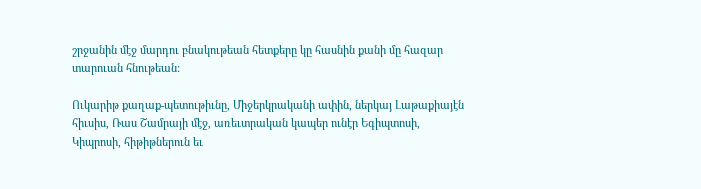շրջանին մէջ մարդու բնակութեան հետքերը կը հասնին քանի մը հազար տարուան հնութեան:

Ուկարիթ քաղաք-պետութիւնը, Միջերկրականի ափին, ներկայ Լաթաքիայէն հիւսիս, Ռաս Շամրայի մէջ, առեւտրական կապեր ունէր Եգիպտոսի, Կիպրոսի, հիթիթներուն եւ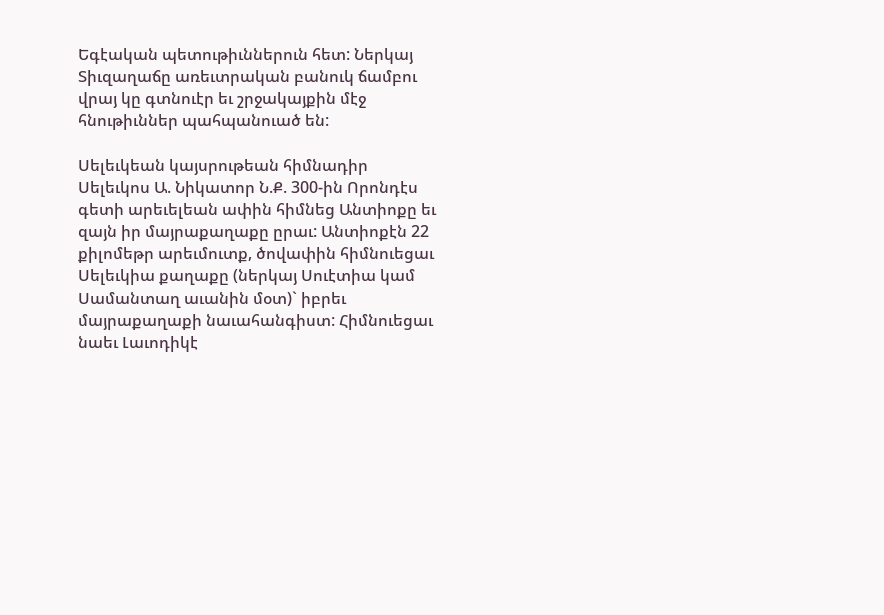Եգէական պետութիւններուն հետ: Ներկայ Տիւզաղաճը առեւտրական բանուկ ճամբու վրայ կը գտնուէր եւ շրջակայքին մէջ հնութիւններ պահպանուած են:

Սելեւկեան կայսրութեան հիմնադիր Սելեւկոս Ա. Նիկատոր Ն.Ք. 300-ին Որոնդէս գետի արեւելեան ափին հիմնեց Անտիոքը եւ զայն իր մայրաքաղաքը ըրաւ: Անտիոքէն 22 քիլոմեթր արեւմուտք, ծովափին հիմնուեցաւ Սելեւկիա քաղաքը (ներկայ Սուէտիա կամ Սամանտաղ աւանին մօտ)` իբրեւ մայրաքաղաքի նաւահանգիստ: Հիմնուեցաւ նաեւ Լաւոդիկէ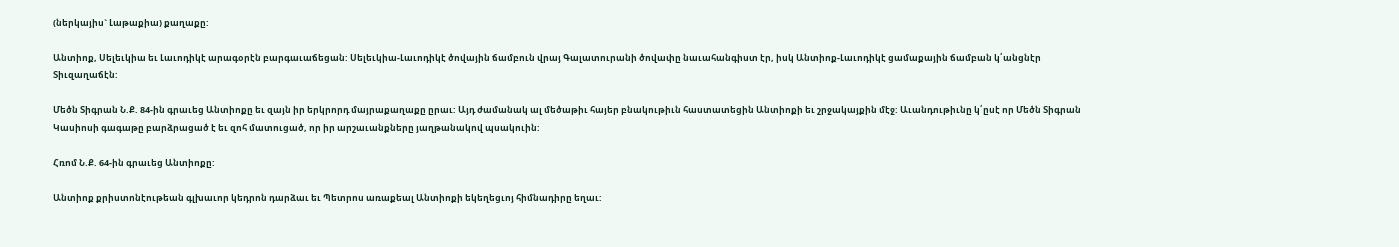(ներկայիս` Լաթաքիա) քաղաքը:

Անտիոք, Սելեւկիա եւ Լաւոդիկէ արագօրէն բարգաւաճեցան: Սելեւկիա-Լաւոդիկէ ծովային ճամբուն վրայ Գալատուրանի ծովափը նաւահանգիստ էր, իսկ Անտիոք-Լաւոդիկէ ցամաքային ճամբան կ՛անցնէր Տիւզաղաճէն:

Մեծն Տիգրան Ն.Ք. 84-ին գրաւեց Անտիոքը եւ զայն իր երկրորդ մայրաքաղաքը ըրաւ: Այդ ժամանակ ալ մեծաթիւ հայեր բնակութիւն հաստատեցին Անտիոքի եւ շրջակայքին մէջ: Աւանդութիւնը կ՛ըսէ որ Մեծն Տիգրան Կասիոսի գագաթը բարձրացած է եւ զոհ մատուցած, որ իր արշաւանքները յաղթանակով պսակուին:

Հռոմ Ն.Ք. 64-ին գրաւեց Անտիոքը:

Անտիոք քրիստոնէութեան գլխաւոր կեդրոն դարձաւ եւ Պետրոս առաքեալ Անտիոքի եկեղեցւոյ հիմնադիրը եղաւ: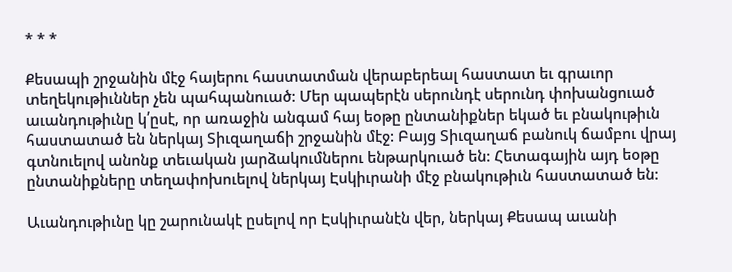* * *

Քեսապի շրջանին մէջ հայերու հաստատման վերաբերեալ հաստատ եւ գրաւոր տեղեկութիւններ չեն պահպանուած: Մեր պապերէն սերունդէ սերունդ փոխանցուած աւանդութիւնը կ՛ըսէ, որ առաջին անգամ հայ եօթը ընտանիքներ եկած եւ բնակութիւն հաստատած են ներկայ Տիւզաղաճի շրջանին մէջ: Բայց Տիւզաղաճ բանուկ ճամբու վրայ գտնուելով անոնք տեւական յարձակումներու ենթարկուած են: Հետագային այդ եօթը ընտանիքները տեղափոխուելով ներկայ Էսկիւրանի մէջ բնակութիւն հաստատած են:

Աւանդութիւնը կը շարունակէ ըսելով որ Էսկիւրանէն վեր, ներկայ Քեսապ աւանի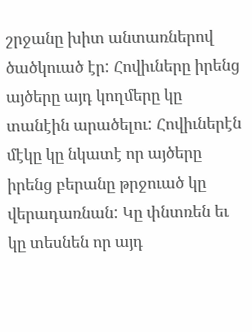շրջանը խիտ անտառներով ծածկուած էր: Հովիւները իրենց այծերը այդ կողմերը կը տանէին արածելու: Հովիւներէն մէկը կը նկատէ որ այծերը իրենց բերանը թրջուած կը վերադառնան: Կը փնտռեն եւ կը տեսնեն որ այդ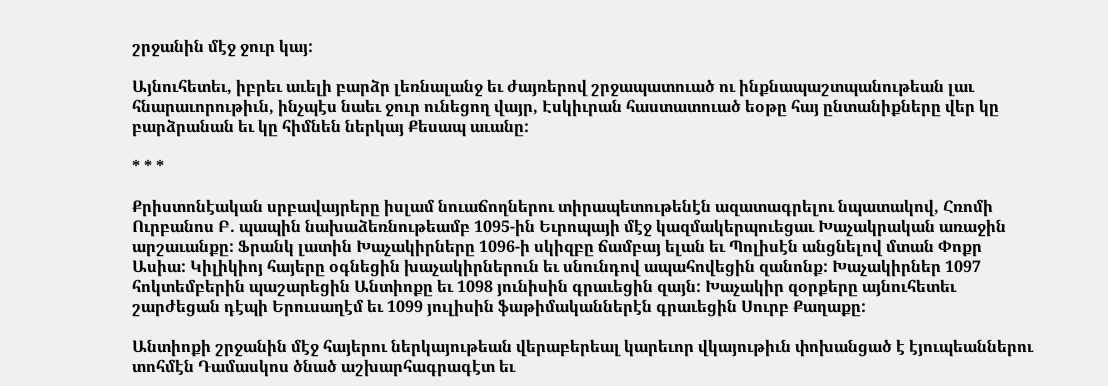շրջանին մէջ ջուր կայ:

Այնուհետեւ, իբրեւ աւելի բարձր լեռնալանջ եւ ժայռերով շրջապատուած ու ինքնապաշտպանութեան լաւ հնարաւորութիւն, ինչպէս նաեւ ջուր ունեցող վայր, Էսկիւրան հաստատուած եօթը հայ ընտանիքները վեր կը բարձրանան եւ կը հիմնեն ներկայ Քեսապ աւանը:

* * *

Քրիստոնէական սրբավայրերը իսլամ նուաճողներու տիրապետութենէն ազատագրելու նպատակով, Հռոմի Ուրբանոս Բ. պապին նախաձեռնութեամբ 1095-ին Եւրոպայի մէջ կազմակերպուեցաւ Խաչակրական առաջին արշաւանքը: Ֆրանկ լատին Խաչակիրները 1096-ի սկիզբը ճամբայ ելան եւ Պոլիսէն անցնելով մտան Փոքր Ասիա: Կիլիկիոյ հայերը օգնեցին խաչակիրներուն եւ սնունդով ապահովեցին զանոնք: Խաչակիրներ 1097 հոկտեմբերին պաշարեցին Անտիոքը եւ 1098 յունիսին գրաւեցին զայն: Խաչակիր զօրքերը այնուհետեւ շարժեցան դէպի Երուսաղէմ եւ 1099 յուլիսին ֆաթիմականներէն գրաւեցին Սուրբ Քաղաքը:

Անտիոքի շրջանին մէջ հայերու ներկայութեան վերաբերեալ կարեւոր վկայութիւն փոխանցած է էյուպեաններու տոհմէն Դամասկոս ծնած աշխարհագրագէտ եւ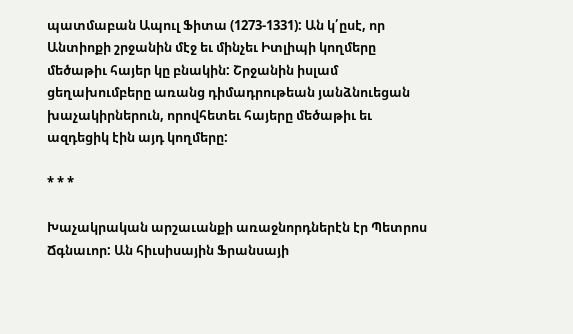պատմաբան Ապուլ Ֆիտա (1273-1331): Ան կ՛ըսէ, որ Անտիոքի շրջանին մէջ եւ մինչեւ Իտլիպի կողմերը մեծաթիւ հայեր կը բնակին: Շրջանին իսլամ ցեղախումբերը առանց դիմադրութեան յանձնուեցան խաչակիրներուն, որովհետեւ հայերը մեծաթիւ եւ ազդեցիկ էին այդ կողմերը:

* * *

Խաչակրական արշաւանքի առաջնորդներէն էր Պետրոս Ճգնաւոր: Ան հիւսիսային Ֆրանսայի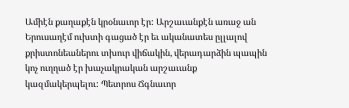Ամիէն քաղաքէն կրօնաւոր էր: Արշաւանքէն առաջ ան Երուսաղէմ ուխտի գացած էր եւ ականատես ըլլալով քրիստոնեաներու տխուր վիճակին, վերադարձին պապին կոչ ուղղած էր խաչակրական արշաւանք կազմակերպելու: Պետրոս Ճգնաւոր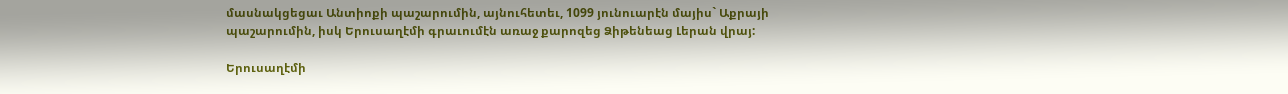մասնակցեցաւ Անտիոքի պաշարումին, այնուհետեւ, 1099 յունուարէն մայիս` Աքրայի պաշարումին, իսկ Երուսաղէմի գրաւումէն առաջ քարոզեց Ձիթենեաց Լերան վրայ:

Երուսաղէմի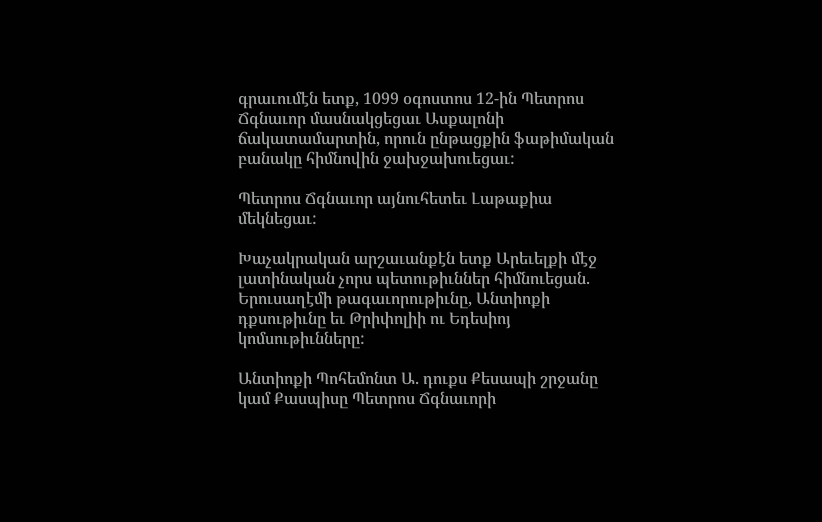գրաւումէն ետք, 1099 օգոստոս 12-ին Պետրոս Ճգնաւոր մասնակցեցաւ Ասքալոնի ճակատամարտին, որուն ընթացքին ֆաթիմական բանակը հիմնովին ջախջախուեցաւ:

Պետրոս Ճգնաւոր այնուհետեւ Լաթաքիա մեկնեցաւ:

Խաչակրական արշաւանքէն ետք Արեւելքի մէջ լատինական չորս պետութիւններ հիմնուեցան. Երուսաղէմի թագաւորութիւնը, Անտիոքի դքսութիւնը եւ Թրիփոլիի ու Եդեսիոյ կոմսութիւնները:

Անտիոքի Պոհեմոնտ Ա. դուքս Քեսապի շրջանը կամ Քասպիսը Պետրոս Ճգնաւորի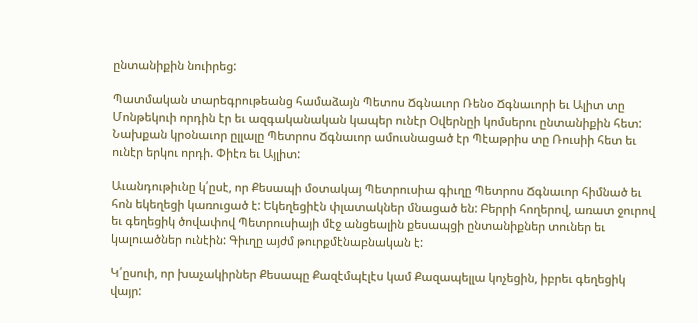ընտանիքին նուիրեց:

Պատմական տարեգրութեանց համաձայն Պետոս Ճգնաւոր Ռենօ Ճգնաւորի եւ Ալիտ տը Մոնթեկուի որդին էր եւ ազգականական կապեր ունէր Օվերնըի կոմսերու ընտանիքին հետ: Նախքան կրօնաւոր ըլլալը Պետրոս Ճգնաւոր ամուսնացած էր Պէաթրիս տը Ռուսիի հետ եւ ունէր երկու որդի. Փիէռ եւ Այլիտ:

Աւանդութիւնը կ՛ըսէ, որ Քեսապի մօտակայ Պետրուսիա գիւղը Պետրոս Ճգնաւոր հիմնած եւ հոն եկեղեցի կառուցած է: Եկեղեցիէն փլատակներ մնացած են: Բերրի հողերով, առատ ջուրով եւ գեղեցիկ ծովափով Պետրուսիայի մէջ անցեալին քեսապցի ընտանիքներ տուներ եւ կալուածներ ունէին: Գիւղը այժմ թուրքմէնաբնական է:

Կ՛ըսուի, որ խաչակիրներ Քեսապը Քազէմպէլէս կամ Քազապելլա կոչեցին, իբրեւ գեղեցիկ վայր: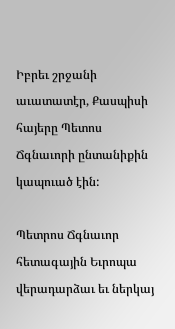Իբրեւ շրջանի աւատատէր, Քասպիսի հայերը Պետոս Ճգնաւորի ընտանիքին կապուած էին:

Պետրոս Ճգնաւոր հետագային Եւրոպա վերադարձաւ եւ ներկայ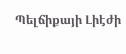Պելճիքայի Լիէժի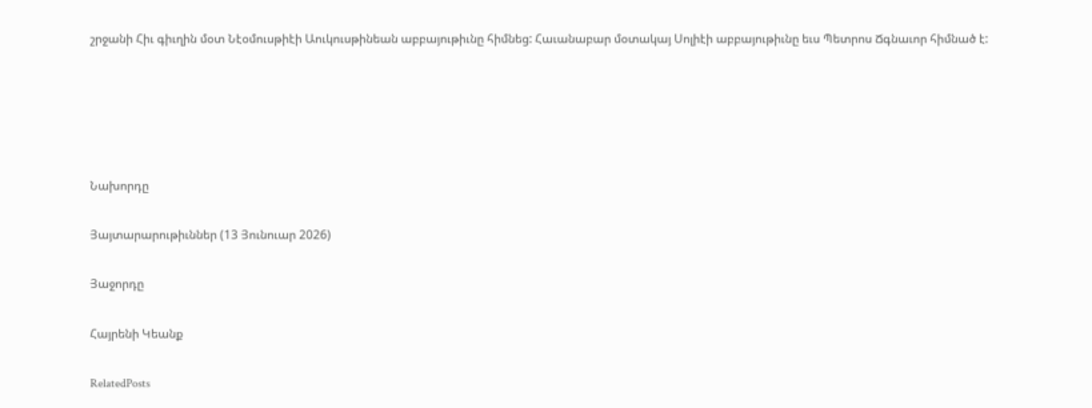շրջանի Հիւ գիւղին մօտ Նէօմուսթիէի Աուկուսթինեան աբբայութիւնը հիմնեց: Հաւանաբար մօտակայ Սոլիէի աբբայութիւնը եւս Պետրոս Ճգնաւոր հիմնած է:





Նախորդը

Յայտարարութիւններ (13 Յունուար 2026)

Յաջորդը

Հայրենի Կեանք

RelatedPosts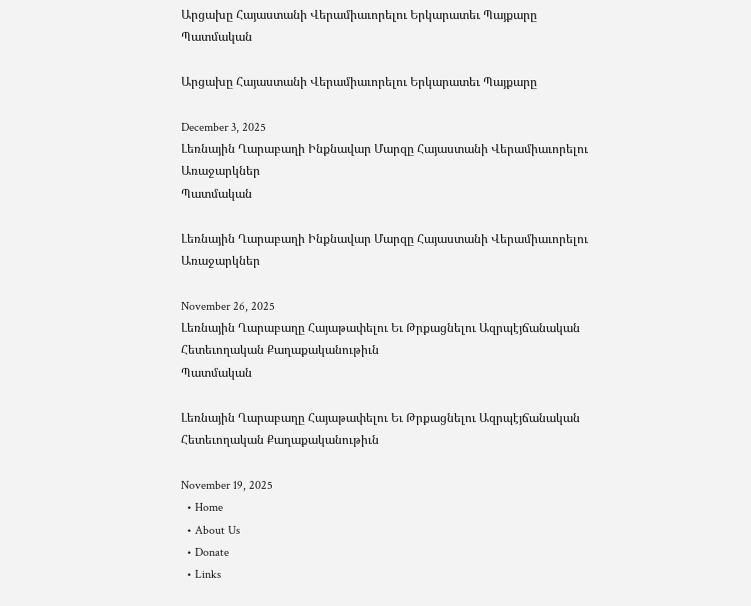Արցախը Հայաստանի Վերամիաւորելու Երկարատեւ Պայքարը
Պատմական

Արցախը Հայաստանի Վերամիաւորելու Երկարատեւ Պայքարը

December 3, 2025
Լեռնային Ղարաբաղի Ինքնավար Մարզը Հայաստանի Վերամիաւորելու Առաջարկներ
Պատմական

Լեռնային Ղարաբաղի Ինքնավար Մարզը Հայաստանի Վերամիաւորելու Առաջարկներ

November 26, 2025
Լեռնային Ղարաբաղը Հայաթափելու Եւ Թրքացնելու Ազրպէյճանական Հետեւողական Քաղաքականութիւն
Պատմական

Լեռնային Ղարաբաղը Հայաթափելու Եւ Թրքացնելու Ազրպէյճանական Հետեւողական Քաղաքականութիւն

November 19, 2025
  • Home
  • About Us
  • Donate
  • Links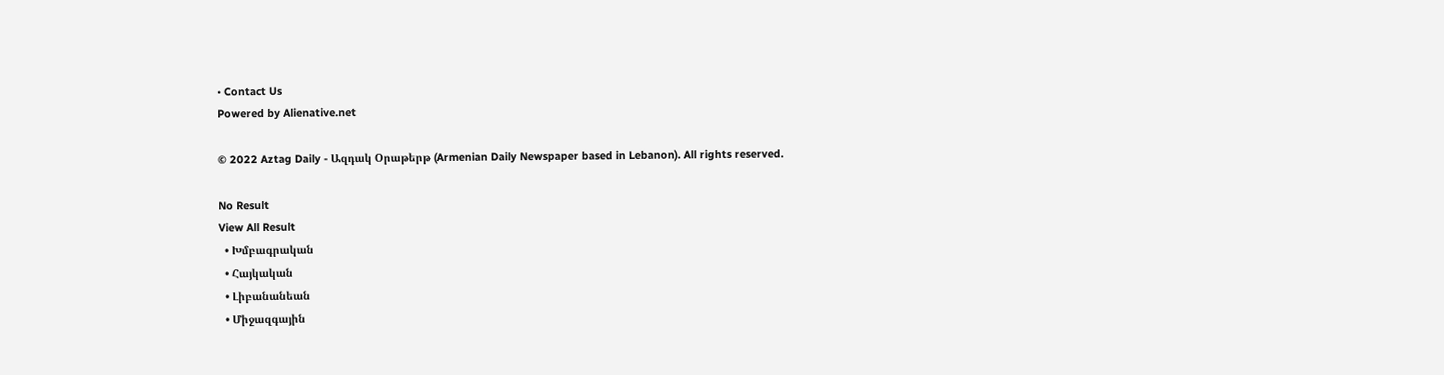• Contact Us
Powered by Alienative.net

© 2022 Aztag Daily - Ազդակ Օրաթերթ (Armenian Daily Newspaper based in Lebanon). All rights reserved.

No Result
View All Result
  • Խմբագրական
  • Հայկական
  • Լիբանանեան
  • Միջազգային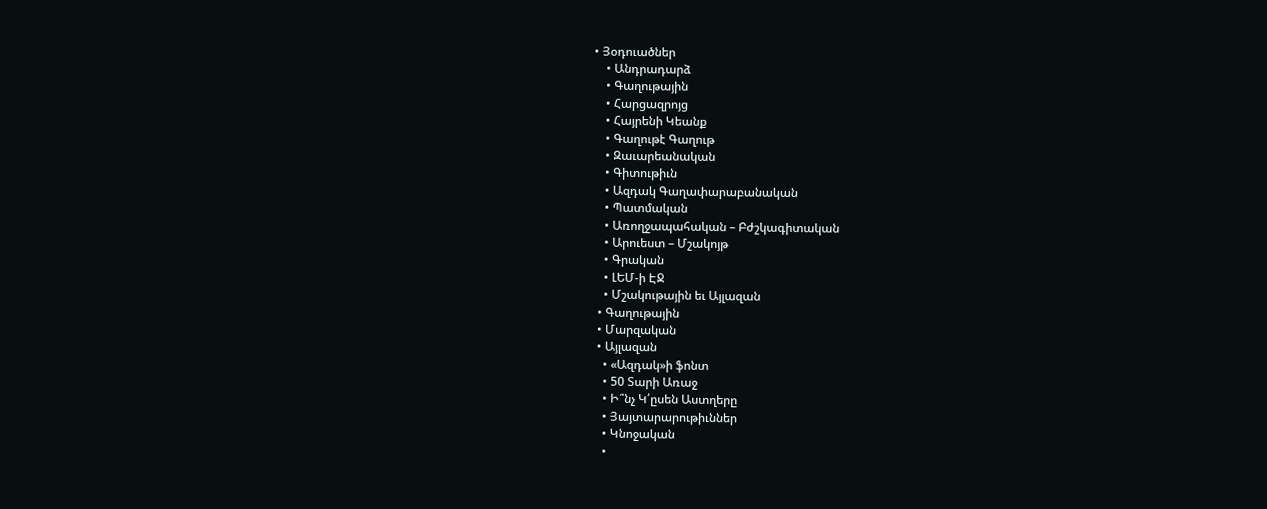• Յօդուածներ
    • Անդրադարձ
    • Գաղութային
    • Հարցազրոյց
    • Հայրենի Կեանք
    • Գաղութէ Գաղութ
    • Զաւարեանական
    • Գիտութիւն
    • Ազդակ Գաղափարաբանական
    • Պատմական
    • Առողջապահական – Բժշկագիտական
    • Արուեստ – Մշակոյթ
    • Գրական
    • ԼԵՄ-ի ԷՋ
    • Մշակութային եւ Այլազան
  • Գաղութային
  • Մարզական
  • Այլազան
    • «Ազդակ»ի ֆոնտ
    • 50 Տարի Առաջ
    • Ի՞նչ Կ՛ըսեն Աստղերը
    • Յայտարարութիւններ
    • Կնոջական
    •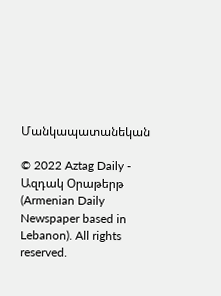Մանկապատանեկան

© 2022 Aztag Daily - Ազդակ Օրաթերթ (Armenian Daily Newspaper based in Lebanon). All rights reserved.